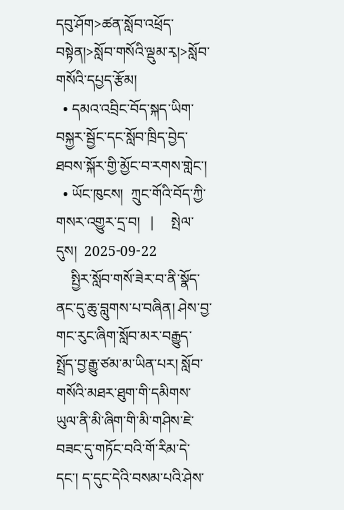དབུ་ཤོག>ཚན་སློབ་འཕྲོད་བསྟེན།>སློབ་གསོའི་ལྡུམ་རྭ།>སློབ་གསོའི་དཔྱད་རྩོམ།
  • དམའ་འབྲིང་བོད་སྐད་ཡིག་བསྐྱར་སྦྱོང་དང་སློབ་ཁྲིད་བྱེད་ཐབས་སྐོར་གྱི་མྱོང་བ་རགས་གླེང་།
  • ཡོང་ཁུངས།  ཀྲུང་གོའི་བོད་ཀྱི་གསར་འགྱུར་དྲ་བ།   |     སྤེལ་དུས།  2025-09-22
    སྤྱིར་སློབ་གསོ་ཟེར་བ་ནི་སྣོད་ནང་དུ་ཆུ་བླུགས་པ་བཞིན། ཤེས་བྱ་གང་རུང་ཞིག་སློབ་མར་བརྒྱུད་སྤྲོད་བྱ་རྒྱུ་ཙམ་མ་ཡིན་པར། སློབ་གསོའི་མཐར་ཐུག་གི་དམིགས་ཡུལ་ནི་མི་ཞིག་གི་མི་གཤིས་ཇེ་བཟང་དུ་གཏོང་བའི་གོ་རིམ་དེ་དང་། ད་དུང་དེའི་བསམ་པའི་ཤེས་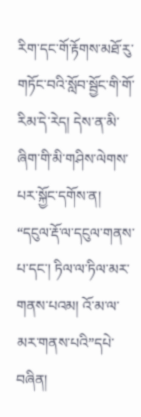རིག་དང་གོ་རྟོགས་མཐོ་རུ་གཏོང་བའི་སློབ་སྦྱོང་གི་གོ་རིམ་དེ་རེད། དེས་ན་མི་ཞིག་གི་མི་གཤིས་ལེགས་པར་སྐྱོང་དགོས་ན། “དངུལ་རྡོ་ལ་དངུལ་གནས་པ་དང་། ཏིལ་ལ་ཏིལ་མར་གནས་པའམ། འོ་མ་ལ་མར་གནས་པའི”དཔེ་བཞིན།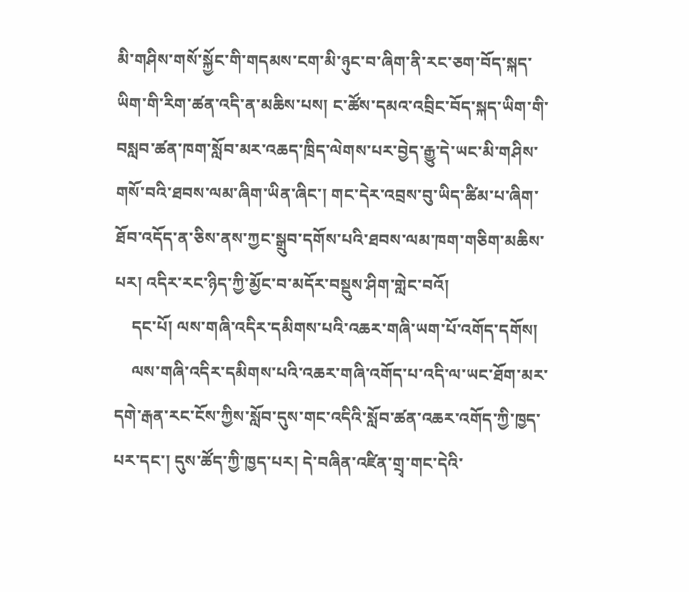མི་གཤིས་གསོ་སྐྱོང་གི་གདམས་ངག་མི་ཉུང་བ་ཞིག་ནི་རང་ཅག་བོད་སྐད་ཡིག་གི་རིག་ཚན་འདི་ན་མཆིས་པས། ང་ཚོས་དམའ་འབྲིང་བོད་སྐད་ཡིག་གི་བསླབ་ཚན་ཁག་སློབ་མར་འཆད་ཁྲིད་ལེགས་པར་བྱེད་རྒྱུ་དེ་ཡང་མི་གཤིས་གསོ་བའི་ཐབས་ལམ་ཞིག་ཡིན་ཞིང་། གང་དེར་འབྲས་བུ་ཡིད་ཚིམ་པ་ཞིག་ཐོབ་འདོད་ན་ཅིས་ནས་ཀྱང་སྒྲུབ་དགོས་པའི་ཐབས་ལམ་ཁག་གཅིག་མཆིས་པར། འདིར་རང་ཉིད་ཀྱི་མྱོང་བ་མདོར་བསྡུས་ཤིག་གླེང་བའོ།
    དང་པོ། ལས་གཞི་འདིར་དམིགས་པའི་འཆར་གཞི་ཡག་པོ་འགོད་དགོས།
    ལས་གཞི་འདིར་དམིགས་པའི་འཆར་གཞི་འགོད་པ་འདི་ལ་ཡང་ཐོག་མར་དགེ་རྒན་རང་ངོས་ཀྱིས་སློབ་དུས་གང་འདིའི་སློབ་ཚན་འཆར་འགོད་ཀྱི་ཁྱད་པར་དང་། དུས་ཚོད་ཀྱི་ཁྱད་པར། དེ་བཞིན་འཛིན་གྲྭ་གང་དེའི་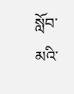སློབ་མའི་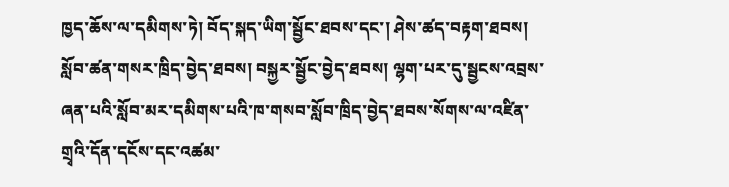ཁྱད་ཆོས་ལ་དམིགས་ཏེ། བོད་སྐད་ཡིག་སྦྱོང་ཐབས་དང་། ཤེས་ཚད་བརྟག་ཐབས། སློབ་ཚན་གསར་ཁྲིད་བྱེད་ཐབས། བསྐྱར་སྦྱོང་བྱེད་ཐབས། ལྷག་པར་དུ་སྦྱངས་འབྲས་ཞན་པའི་སློབ་མར་དམིགས་པའི་ཁ་གསབ་སློབ་ཁྲིད་བྱེད་ཐབས་སོགས་ལ་འཛིན་གྲྭའི་དོན་དངོས་དང་འཚམ་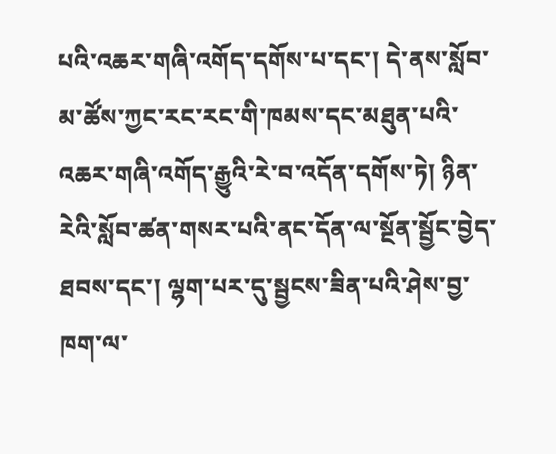པའི་འཆར་གཞི་འགོད་དགོས་པ་དང་། དེ་ནས་སློབ་མ་ཚོས་ཀྱང་རང་རང་གི་ཁམས་དང་མཐུན་པའི་འཆར་གཞི་འགོད་རྒྱུའི་རེ་བ་འདོན་དགོས་ཏེ། ཉིན་རེའི་སློབ་ཚན་གསར་པའི་ནང་དོན་ལ་སྔོན་སྦྱོང་བྱེད་ཐབས་དང་། ལྷག་པར་དུ་སྦྱངས་ཟིན་པའི་ཤེས་བྱ་ཁག་ལ་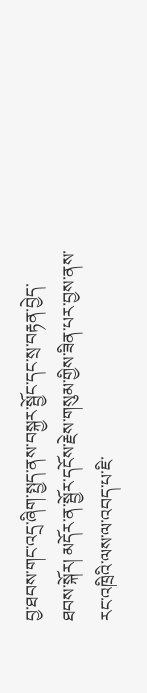བྱ་ཐབས་གང་འདྲ་ཞིག་སྤྱད་ནས་བསྐྱར་སྦྱོང་དང་སྲ་བརྟན་བྱེད་ཐབས་སྐོར། མདོར་ན་སྦྱོར་དངོས་རྗེས་གསུམ་གྱིས་ཟིན་པར་བྱས་ནས་རང་འཁྲིའི་ལས་ལ་འབད་པ་ཇི་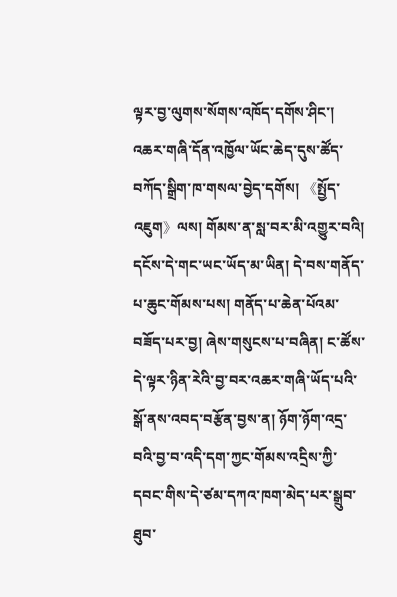ལྟར་བྱ་ལུགས་སོགས་འཁོད་དགོས་ཤིང་། འཆར་གཞི་དོན་འཁྱོལ་ཡོང་ཆེད་དུས་ཚོད་བཀོད་སྒྲིག་ཁ་གསལ་བྱེད་དགོས། 《སྤྱོད་འཇུག》ལས། གོམས་ན་སླ་བར་མི་འགྱུར་བའི། དངོས་དེ་གང་ཡང་ཡོད་མ་ཡིན། དེ་བས་གནོད་པ་ཆུང་གོམས་པས། གནོད་པ་ཆེན་པོའམ་བཟོད་པར་བྱ། ཞེས་གསུངས་པ་བཞིན། ང་ཚོས་དེ་ལྟར་ཉིན་རེའི་བྱ་བར་འཆར་གཞི་ཡོད་པའི་སྒོ་ནས་འབད་བརྩོན་བྱས་ན། ཉོག་ཉོག་འདྲ་བའི་བྱ་བ་འདི་དག་ཀྱང་གོམས་འདྲིས་ཀྱི་དབང་གིས་དེ་ཙམ་དཀའ་ཁག་མེད་པར་སྒྲུབ་ཐུབ་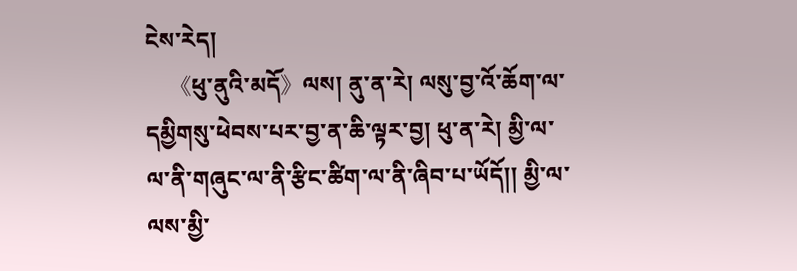ངེས་རེད།
    《ཕུ་ནུའི་མདོ》ལས། ནུ་ན་རེ། ལསུ་བྱ་འོ་ཆོག་ལ་དམྱིགསུ་ཕེབས་པར་བྱ་ན་ཆི་ལྟར་བྱ། ཕུ་ན་རེ། མྱི་ལ་ལ་ནི་གཞུང་ལ་ནི་རྩིང་ཚིག་ལ་ནི་ཞིབ་པ་ཡོདོ།། མྱི་ལ་ལས་མྱི་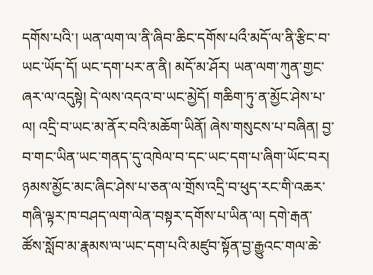དགོས་པའི་། ཡན་ལག་ལ་ནི་ཞིབ་ཆིང་དགོས་པའྀ་མདོ་ལ་ནི་རྩིང་བ་ཡང་ཡོད་དོ། ཡང་དག་པར་ན་ནི། མདོ་མ་ཤོར། ཡན་ལག་ཀུན་གྱང་ཞར་ལ་འདུསྟེ། དེ་ལས་འདའ་བ་ཡང་མྱེདོ། གཆིག་ཏུ་ན་མྱོང་ཤེས་པ་ལ། འདྲི་བ་ཡང་མ་ནོར་བའི་མཆོག་ཡིནོ། ཞེས་གསུངས་པ་བཞིན། བྱ་བ་གང་ཡིན་ཡང་གནད་དུ་འཁེལ་བ་དང་ཡང་དག་པ་ཞིག་ཡོང་བར། ཉམས་མྱོང་མང་ཞིང་ཤེས་པ་ཅན་ལ་གྲོས་འདྲི་བ་ཕུད་རང་གི་འཆར་གཞི་ལྟར་ཁ་བཤད་ལག་ལེན་བསྟར་དགོས་པ་ཡིན་ལ། དགེ་རྒན་ཚོས་སློབ་མ་རྣམས་ལ་ཡང་དག་པའི་མཛུབ་སྟོན་བྱ་རྒྱུའང་གལ་ཆེ་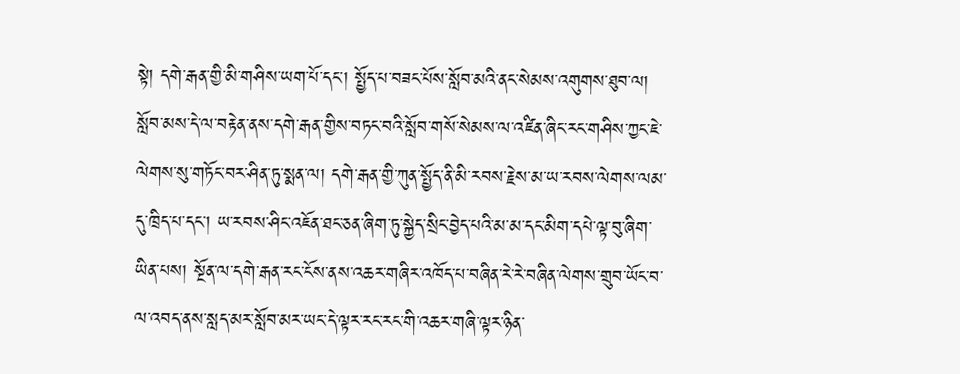སྟེ། དགེ་རྒན་གྱི་མི་གཤིས་ཡག་པོ་དང་། སྤྱོད་པ་བཟང་པོས་སློབ་མའི་ནང་སེམས་འགུགས་ཐུབ་ལ། སློབ་མས་དེ་ལ་བརྟེན་ནས་དགེ་རྒན་གྱིས་བཏང་བའི་སློབ་གསོ་སེམས་ལ་འཛིན་ཞིང་རང་གཤིས་ཀྱང་ཇེ་ལེགས་སུ་གཏོང་བར་ཤིན་ཏུ་སྨན་ལ། དགེ་རྒན་གྱི་ཀུན་སྤྱོད་ནི་མི་རབས་རྗེས་མ་ཡ་རབས་ལེགས་ལམ་དུ་ཁྲིད་པ་དང་། ཡ་རབས་ཤིང་འཇོན་ཐང་ཅན་ཞིག་ཏུ་སྐྱེད་སྲིང་བྱེད་པའི་མ་མ་དང་མིག་དཔེ་ལྟ་བུ་ཞིག་ཡིན་པས། སྔོན་ལ་དགེ་རྒན་རང་ངོས་ནས་འཆར་གཞིར་འཁོད་པ་བཞིན་རེ་རེ་བཞིན་ལེགས་གྲུབ་ཡོང་བ་ལ་འབད་ནས་སླད་མར་སློབ་མར་ཡང་དེ་ལྟར་རང་རང་གི་འཆར་གཞི་ལྟར་ཉིན་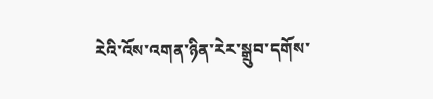རེའི་འོས་འགན་ཉིན་རེར་སྒྲུབ་དགོས་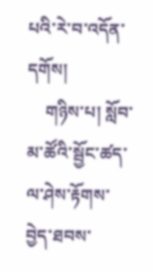པའི་རེ་བ་འདོན་དགོས།
    གཉིས་པ། སློབ་མ་ཚོའི་སྦྱོང་ཚད་ལ་ཤེས་རྟོགས་བྱེད་ཐབས་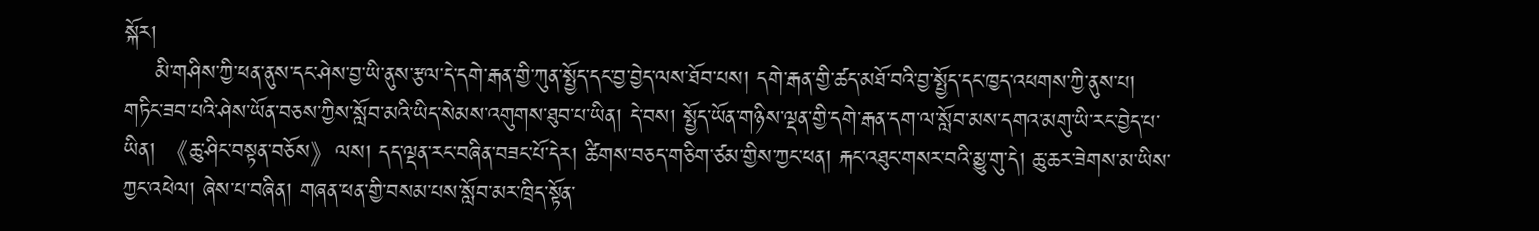སྐོར།
    མི་གཤིས་ཀྱི་ཕན་ནུས་དང་ཤེས་བྱ་ཡི་ནུས་རྩལ་དེ་དགེ་རྒན་གྱི་ཀུན་སྤྱོད་དང་བྱ་བྱེད་ལས་ཐོབ་པས། དགེ་རྒན་གྱི་ཚད་མཐོ་བའི་བྱ་སྤྱོད་དང་ཁྱད་འཕགས་ཀྱི་ནུས་པ། གཏིང་ཟབ་པའི་ཤེས་ཡོན་བཅས་ཀྱིས་སློབ་མའི་ཡིད་སེམས་འགུགས་ཐུབ་པ་ཡིན། དེ་བས། སྤྱོད་ཡོན་གཉིས་ལྡན་གྱི་དགེ་རྒན་དག་ལ་སློབ་མས་དགའ་མགུ་ཡི་རང་བྱེད་པ་ཡིན། 《ཆུ་ཤིང་བསྟན་བཅོས》ལས། དད་ལྡན་རང་བཞིན་བཟང་པོ་དེར། ཚིགས་བཅད་གཅིག་ཙམ་གྱིས་ཀྱང་ཕན། རྐང་འཐུང་གསར་བའི་མྱུ་གུ་དེ། ཆུ་ཆར་ཟེགས་མ་ཡིས་ཀྱང་འཕེལ། ཞེས་པ་བཞིན། གཞན་ཕན་གྱི་བསམ་པས་སློབ་མར་ཁྲིད་སྟོན་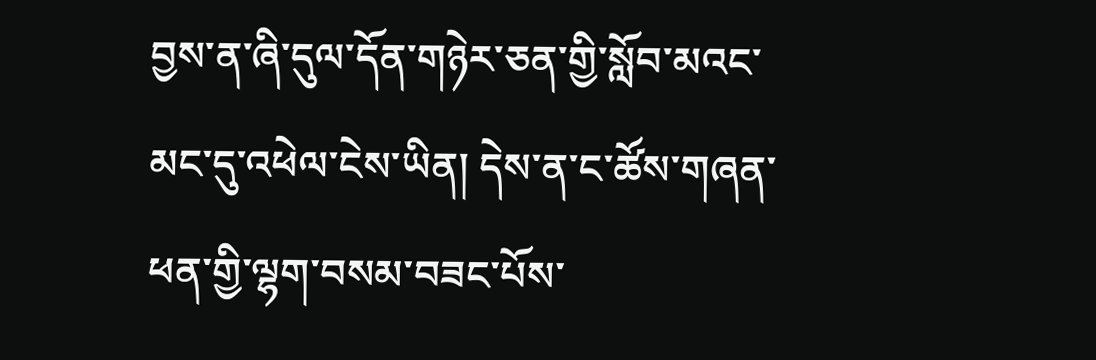བྱས་ན་ཞི་དུལ་དོན་གཉེར་ཅན་གྱི་སློབ་མའང་མང་དུ་འཕེལ་ངེས་ཡིན། དེས་ན་ང་ཚོས་གཞན་ཕན་གྱི་ལྷག་བསམ་བཟང་པོས་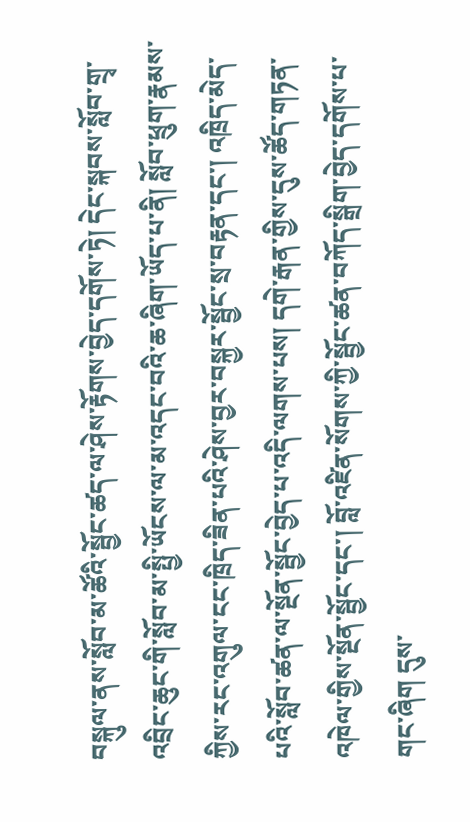བསྐུལ་ནས་སློབ་མ་ཚོའི་སྦྱོང་ཚད་ལ་ཤེས་རྟོགས་བྱེད་དགོས་ཏེ། དེང་སྐབས་སློབ་གྲྭ་འབྲིང་ཆུང་གི་སློབ་མ་སྤྱི་ཡོངས་ལ་མ་འདང་བའི་ཆ་ཞིག་ཡོད་པ་ནི། སློབ་ཕྲུག་རྣམས་ཀྱིས་རང་འགུལ་ངང་ཁྲིད་ཟིན་པའི་ཤེས་བྱར་བསྐྱར་སྦྱོང་སྲ་བརྟན་དང་། འཁྲིད་མེད་པའི་སློབ་ཚན་ལ་སྔོན་སྦྱོང་བྱེད་པ་འདི་ལགས་པས། དགེ་རྒན་གྱིས་དུས་ཚོད་གཏན་འཁེལ་གྱིས་སྔོན་སྦྱོང་དང་། བློ་འཛིན་སོགས་ཀྱི་སྦྱོང་ཚན་བཀོད་སྒྲིག་བྱེད་དགོས་པ་གང་ཞིག དུས་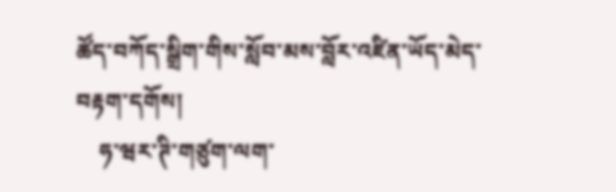ཚོད་བཀོད་སྒྲིག་གིས་སློབ་མས་བློར་འཛིན་ཡོད་མེད་བརྟག་དགོས།
    ཧ་ཝར་ཊི་གཙུག་ལག་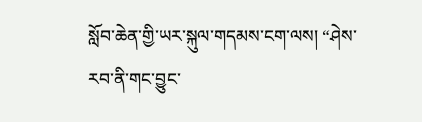སློབ་ཆེན་གྱི་ཡར་སྐུལ་གདམས་ངག་ལས། “ཤེས་རབ་ནི་གང་བྱུང་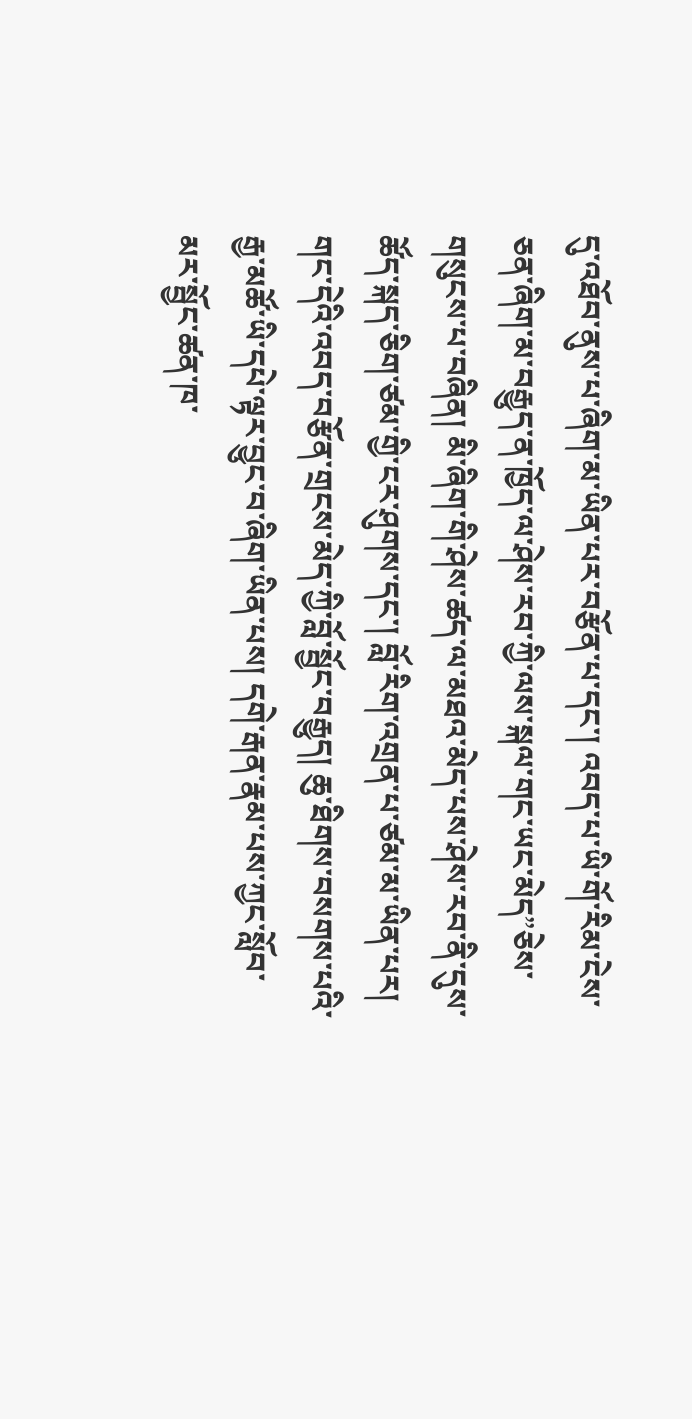དུ་འཐོབ་ནུས་པ་ཞིག་མ་ཡིན་པར་བརྩོན་པ་དང་། འབད་པ་ཡི་གོ་རིམ་ངེས་ཅན་ཞིག་མ་བརྒྱུད་ན་ཁྱོད་ལ་ཤེས་རབ་ཀྱི་ལས་སྐལ་གང་ཡང་མེད”ཅེས་གསུངས་པ་བཞིན། མི་ཞིག་གི་ཤེས་ཚད་ལ་མཐའ་མེད་པས་ཤེས་རབ་ནི་དུས་ཚོད་སྐད་ཅིག་ཙམ་གྱི་ངར་ཤུགས་དང་། བློ་རིག་འགྲན་པ་ཙམ་མ་ཡིན་པར། གང་དེའི་འབད་བརྩོན་གྲངས་མེད་ཀྱི་བློ་སྦྱོང་བརྒྱུད། ཆུ་ཐིགས་བསགས་པའི་རྒྱ་མཚོ་ཡི་དཔེ་ལྟར་བྱུང་བ་ཞིག་ཡིན་པས། དགེ་རྒན་རྣམ་པས་ཀྱང་སློབ་མར་སྦྱོང་ཚན་ཁ་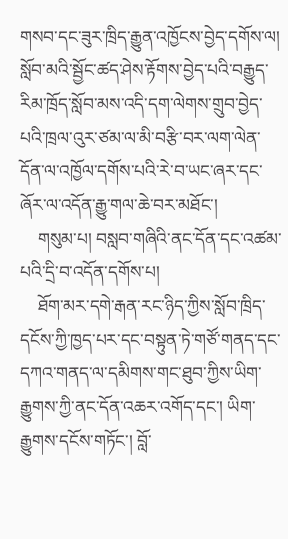གསབ་དང་ཟུར་ཁྲིད་རྒྱུན་འཁྱོངས་བྱེད་དགོས་ལ། སློབ་མའི་སྦྱོང་ཚད་ཤེས་རྟོགས་བྱེད་པའི་བརྒྱུད་རིམ་ཁྲོད་སློབ་མས་འདི་དག་ལེགས་གྲུབ་བྱེད་པའི་ཁྲལ་འུར་ཙམ་ལ་མི་བརྩི་བར་ལག་ལེན་དོན་ལ་འཁྱོལ་དགོས་པའི་རེ་བ་ཡང་ཞར་དང་ཞོར་ལ་འདོན་རྒྱུ་གལ་ཆེ་བར་མཐོང་།
    གསུམ་པ། བསླབ་གཞིའི་ནང་དོན་དང་འཚམ་པའི་དྲི་བ་འདོན་དགོས་པ།
    ཐོག་མར་དགེ་རྒན་རང་ཉིད་ཀྱིས་སློབ་ཁྲིད་དངོས་ཀྱི་ཁྱད་པར་དང་བསྟུན་ཏེ་གཙོ་གནད་དང་དཀའ་གནད་ལ་དམིགས་གང་ཐུབ་ཀྱིས་ཡིག་རྒྱུགས་ཀྱི་ནང་དོན་འཆར་འགོད་དང་། ཡིག་རྒྱུགས་དངོས་གཏོང་། བློ་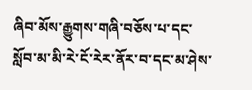ཞིབ་མོས་རྒྱུགས་གཞི་བཅོས་པ་དང་སློབ་མ་མི་རེ་ངོ་རེར་ནོར་བ་དང་མ་ཤེས་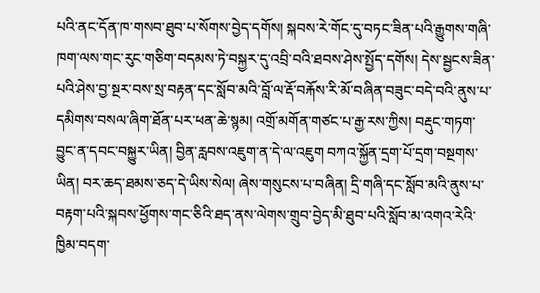པའི་ནང་དོན་ཁ་གསབ་ཐུབ་པ་སོགས་བྱེད་དགོས། སྐབས་རེ་གོང་དུ་བཏང་ཟིན་པའི་རྒྱུགས་གཞི་ཁག་ལས་གང་རུང་གཅིག་བདམས་ཏེ་བསྐྱར་དུ་འབྲི་བའི་ཐབས་ཤེས་སྤྱོད་དགོས། དེས་སྦྱངས་ཟིན་པའི་ཤེས་བྱ་སྔར་བས་སྲ་བརྟན་དང་སློབ་མའི་བློ་ལ་རྡོ་བརྐོས་རི་མོ་བཞིན་བཟུང་བདེ་བའི་ནུས་པ་དམིགས་བསལ་ཞིག་ཐོན་པར་ཕན་ཆེ་སྙམ། འགྲོ་མགོན་གཙང་པ་རྒྱ་རས་ཀྱིས། བརྡུང་གཏག་བྱུང་ན་དབང་བསྐྱུར་ཡིན། བྱིན་རླབས་འཇུག་ན་དེ་ལ་འཇུག བཀའ་སྐྱོན་དྲག་པོ་དྲག་བསྔགས་ཡིན། བར་ཆད་ཐམས་ཅད་དེ་ཡིས་སེལ། ཞེས་གསུངས་པ་བཞིན། དྲི་གཞི་དང་སློབ་མའི་ནུས་པ་བརྟག་པའི་སྐབས་ཕྱོགས་གང་ཅིའི་ཐད་ནས་ལེགས་གྲུབ་བྱེད་མི་ཐུབ་པའི་སློབ་མ་འགའ་རེའི་ཁྱིམ་བདག་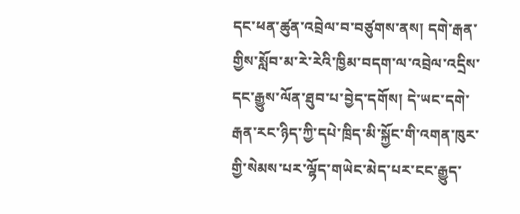དང་ཕན་ཚུན་འབྲེལ་བ་བཙུགས་ནས། དགེ་རྒན་གྱིས་སློབ་མ་རེ་རེའི་ཁྱིམ་བདག་ལ་འབྲེལ་འདྲིས་དང་རྒྱུས་ལོན་ཐུབ་པ་བྱེད་དགོས། དེ་ཡང་དགེ་རྒན་རང་ཉིད་ཀྱི་དཔེ་ཁྲིད་མི་སྐྱོང་གི་འགན་ཁུར་གྱི་སེམས་པར་ལྷོད་གཡེང་མེད་པར་ངང་རྒྱུད་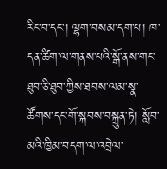རིང་བ་དང་། ལྷག་བསམ་དག་པ། ཁ་དན་ཚིག་ལ་གནས་པའི་སྒོ་ནས་གང་ཐུབ་ཅི་ཐུབ་ཀྱིས་ཐབས་ལམ་སྣ་ཚོགས་དང་གོ་སྐབས་བསྐྲུན་ཏེ། སློབ་མའི་ཁྱིམ་བདག་ལ་འབྲེལ་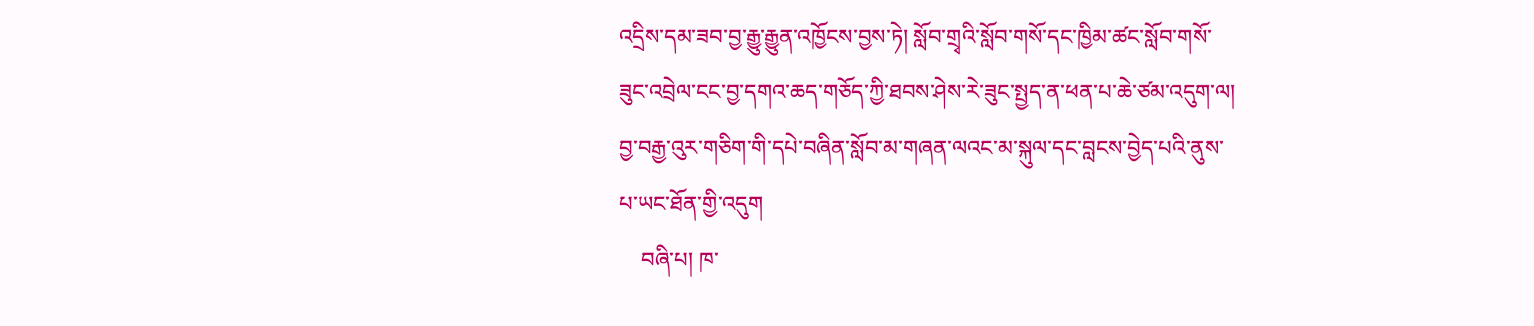འདྲིས་དམ་ཟབ་བྱ་རྒྱུ་རྒྱུན་འཁྱོངས་བྱས་ཏེ། སློབ་གྲྭའི་སློབ་གསོ་དང་ཁྱིམ་ཚང་སློབ་གསོ་ཟུང་འབྲེལ་ངང་བྱ་དགའ་ཆད་གཅོད་ཀྱི་ཐབས་ཤེས་རེ་ཟུང་སྤྱད་ན་ཕན་པ་ཆེ་ཙམ་འདུག་ལ། བྱ་བརྒྱ་འུར་གཅིག་གི་དཔེ་བཞིན་སློབ་མ་གཞན་ལའང་མ་སྐུལ་དང་བླངས་བྱེད་པའི་ནུས་པ་ཡང་ཐོན་གྱི་འདུག
    བཞི་པ། ཁ་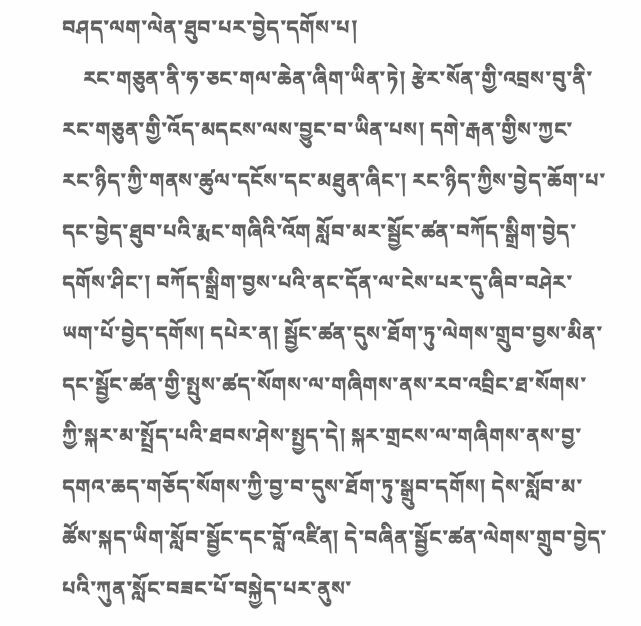བཤད་ལག་ལེན་ཐུབ་པར་བྱེད་དགོས་པ།
    རང་གཅུན་ནི་ཧ་ཅང་གལ་ཆེན་ཞིག་ཡིན་ཏེ། རྩེར་སོན་གྱི་འབྲས་བུ་ནི་རང་གཅུན་གྱི་འོད་མདངས་ལས་བྱུང་བ་ཡིན་པས། དགེ་རྒན་གྱིས་ཀྱང་རང་ཉིད་ཀྱི་གནས་ཚུལ་དངོས་དང་མཐུན་ཞིང་། རང་ཉིད་ཀྱིས་བྱེད་ཆོག་པ་དང་བྱེད་ཐུབ་པའི་རྨང་གཞིའི་འོག སློབ་མར་སྦྱོང་ཚན་བཀོད་སྒྲིག་བྱེད་དགོས་ཤིང་། བཀོད་སྒྲིག་བྱས་པའི་ནང་དོན་ལ་ངེས་པར་དུ་ཞིབ་བཤེར་ཡག་པོ་བྱེད་དགོས། དཔེར་ན། སྦྱོང་ཚན་དུས་ཐོག་ཏུ་ལེགས་གྲུབ་བྱས་མིན་དང་སྦྱོང་ཚན་གྱི་སྤུས་ཚད་སོགས་ལ་གཞིགས་ནས་རབ་འབྲིང་ཐ་སོགས་ཀྱི་སྐར་མ་སྤྲོད་པའི་ཐབས་ཤེས་སྤྱད་དེ། སྐར་གྲངས་ལ་གཞིགས་ནས་བྱ་དགའ་ཆད་གཅོད་སོགས་ཀྱི་བྱ་བ་དུས་ཐོག་ཏུ་སྒྲུབ་དགོས། དེས་སློབ་མ་ཚོས་སྐད་ཡིག་སློབ་སྦྱོང་དང་བློ་འཛིན། དེ་བཞིན་སྦྱོང་ཚན་ལེགས་གྲུབ་བྱེད་པའི་ཀུན་སློང་བཟང་པོ་བསྐྱེད་པར་ནུས་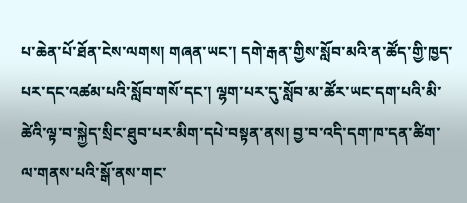པ་ཆེན་པོ་ཐོན་ངེས་ལགས། གཞན་ཡང་། དགེ་རྒན་གྱིས་སློབ་མའི་ན་ཚོད་གྱི་ཁྱད་པར་དང་འཚམ་པའི་སློབ་གསོ་དང་། ལྷག་པར་དུ་སློབ་མ་ཚོར་ཡང་དག་པའི་མི་ཚེའི་ལྟ་བ་སྐྱེད་སྲིང་ཐུབ་པར་མིག་དཔེ་བསྟན་ནས། བྱ་བ་འདི་དག་ཁ་དན་ཚིག་ལ་གནས་པའི་སྒོ་ནས་གང་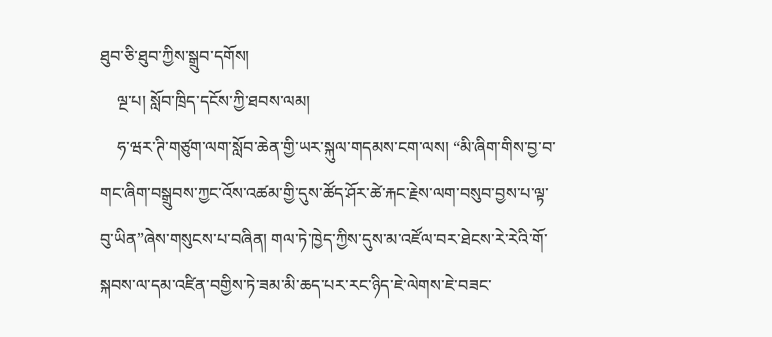ཐུབ་ཅི་ཐུབ་ཀྱིས་སྒྲུབ་དགོས།
    ལྔ་པ། སློབ་ཁྲིད་དངོས་ཀྱི་ཐབས་ལམ།
    ཧ་ཝར་ཊི་གཙུག་ལག་སློབ་ཆེན་གྱི་ཡར་སྐུལ་གདམས་ངག་ལས། “མི་ཞིག་གིས་བྱ་བ་གང་ཞིག་བསྒྲུབས་ཀྱང་འོས་འཚམ་གྱི་དུས་ཚོད་ཤོར་ཚེ་རྐང་རྗེས་ལག་བསུབ་བྱས་པ་ལྟ་བུ་ཡིན”ཞེས་གསུངས་པ་བཞིན། གལ་ཏེ་ཁྱེད་ཀྱིས་དུས་མ་འཛོལ་བར་ཐེངས་རེ་རེའི་གོ་སྐབས་ལ་དམ་འཛིན་བགྱིས་ཏེ་ཟམ་མི་ཆད་པར་རང་ཉིད་ཇེ་ལེགས་ཇེ་བཟང་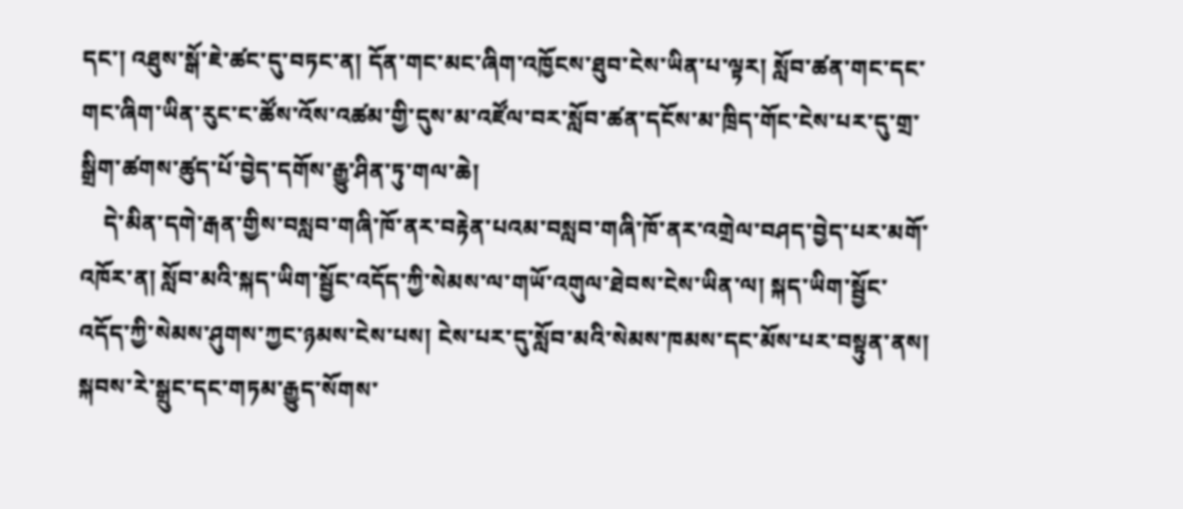དང་། འཐུས་སྒོ་ཇེ་ཚང་དུ་བཏང་ན། དོན་གང་མང་ཞིག་འཁྱོངས་ཐུབ་ངེས་ཡིན་པ་ལྟར། སློབ་ཚན་གང་དང་གང་ཞིག་ཡིན་རུང་ང་ཚོས་འོས་འཚམ་གྱི་དུས་མ་འཛོལ་བར་སློབ་ཚན་དངོས་མ་ཁྲིད་གོང་ངེས་པར་དུ་གྲ་སྒྲིག་ཚགས་ཚུད་པོ་བྱེད་དགོས་རྒྱུ་ཤིན་ཏུ་གལ་ཆེ།
    དེ་མིན་དགེ་རྒན་གྱིས་བསླབ་གཞི་ཁོ་ནར་བརྟེན་པའམ་བསླབ་གཞི་ཁོ་ནར་འགྲེལ་བཤད་བྱེད་པར་མགོ་འཁོར་ན། སློབ་མའི་སྐད་ཡིག་སྦྱོང་འདོད་ཀྱི་སེམས་ལ་གཡོ་འགུལ་ཐེབས་ངེས་ཡིན་ལ། སྐད་ཡིག་སྦྱོང་འདོད་ཀྱི་སེམས་ཤུགས་ཀྱང་ཉམས་ངེས་པས། ངེས་པར་དུ་སློབ་མའི་སེམས་ཁམས་དང་མོས་པར་བསྟུན་ནས། སྐབས་རེ་སྒྲུང་དང་གཏམ་རྒྱུད་སོགས་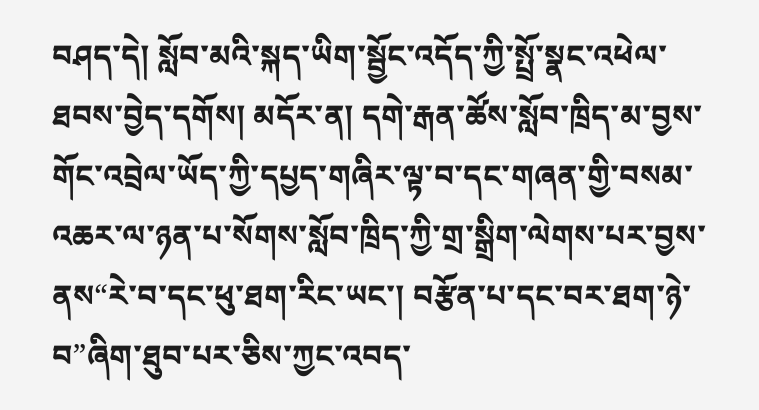བཤད་དེ། སློབ་མའི་སྐད་ཡིག་སྦྱོང་འདོད་ཀྱི་སྤྲོ་སྣང་འཕེལ་ཐབས་བྱེད་དགོས། མདོར་ན། དགེ་རྒན་ཚོས་སློབ་ཁྲིད་མ་བྱས་གོང་འབྲེལ་ཡོད་ཀྱི་དཔྱད་གཞིར་ལྟ་བ་དང་གཞན་གྱི་བསམ་འཆར་ལ་ཉན་པ་སོགས་སློབ་ཁྲིད་ཀྱི་གྲ་སྒྲིག་ལེགས་པར་བྱས་ནས“རེ་བ་དང་ཕུ་ཐག་རིང་ཡང་། བརྩོན་པ་དང་བར་ཐག་ཉེ་བ”ཞིག་ཐུབ་པར་ཅིས་ཀྱང་འབད་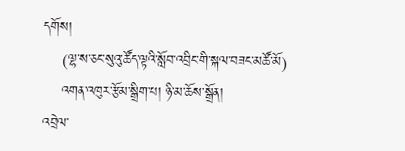དགོས།
    (ལྷ་ས་ཅང་སུའུ་ཚོད་ལྟའི་སློབ་འབྲིང་གི་སྐལ་བཟང་མཚོ་མོ)
    འགན་འཁུར་རྩོམ་སྒྲིག་པ། ཉི་མ་ཆོས་སྒྲོན།
འབྲེལ་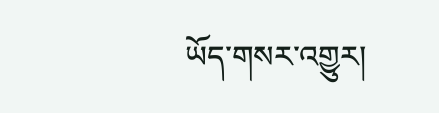ཡོད་གསར་འགྱུར།